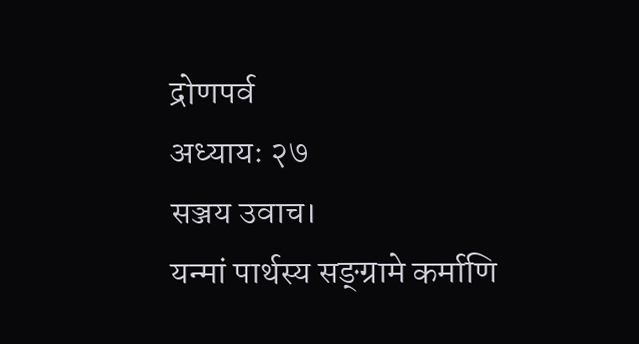द्रोणपर्व
अध्यायः २७
सञ्जय उवाच।
यन्मां पार्थस्य सङ्ग्रामे कर्माणि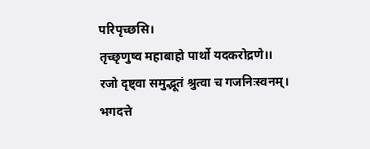परिपृच्छसि।
तृच्छृणुष्व महाबाहो पार्थो यदकरोद्रणे।।
रजो दृष्ट्वा समुद्भूतं श्रुत्वा च गजनिःस्वनम्।
भगदत्ते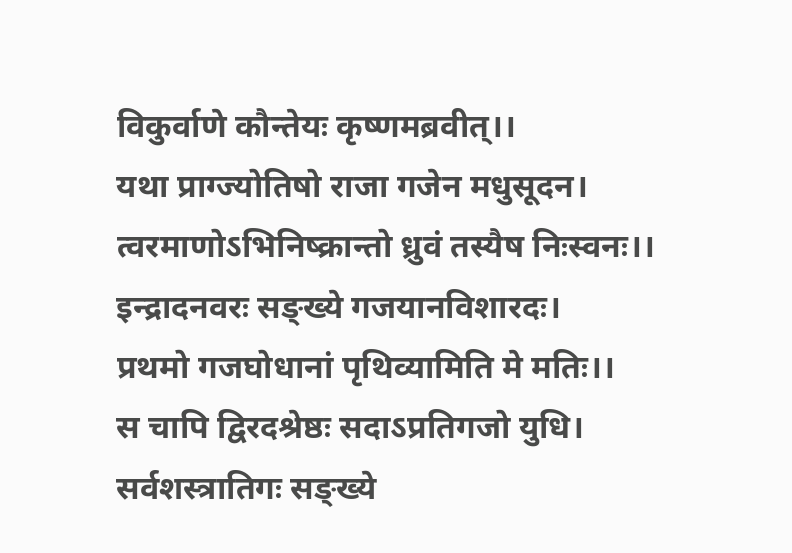विकुर्वाणे कौन्तेयः कृष्णमब्रवीत्।।
यथा प्राग्ज्योतिषो राजा गजेन मधुसूदन।
त्वरमाणोऽभिनिष्क्रान्तो ध्रुवं तस्यैष निःस्वनः।।
इन्द्रादनवरः सङ्ख्ये गजयानविशारदः।
प्रथमो गजघोधानां पृथिव्यामिति मे मतिः।।
स चापि द्विरदश्रेष्ठः सदाऽप्रतिगजो युधि।
सर्वशस्त्रातिगः सङ्ख्ये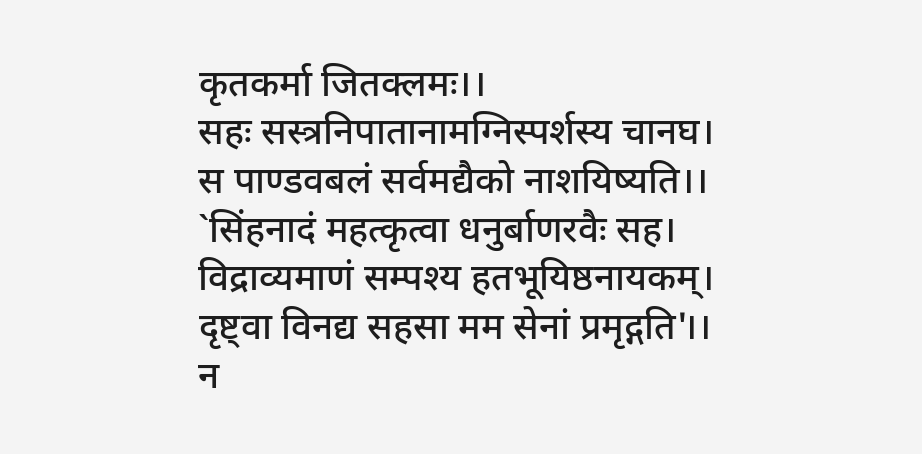कृतकर्मा जितक्लमः।।
सहः सस्त्रनिपातानामग्निस्पर्शस्य चानघ।
स पाण्डवबलं सर्वमद्यैको नाशयिष्यति।।
`सिंहनादं महत्कृत्वा धनुर्बाणरवैः सह।
विद्राव्यमाणं सम्पश्य हतभूयिष्ठनायकम्।
दृष्ट्वा विनद्य सहसा मम सेनां प्रमृद्गति'।।
न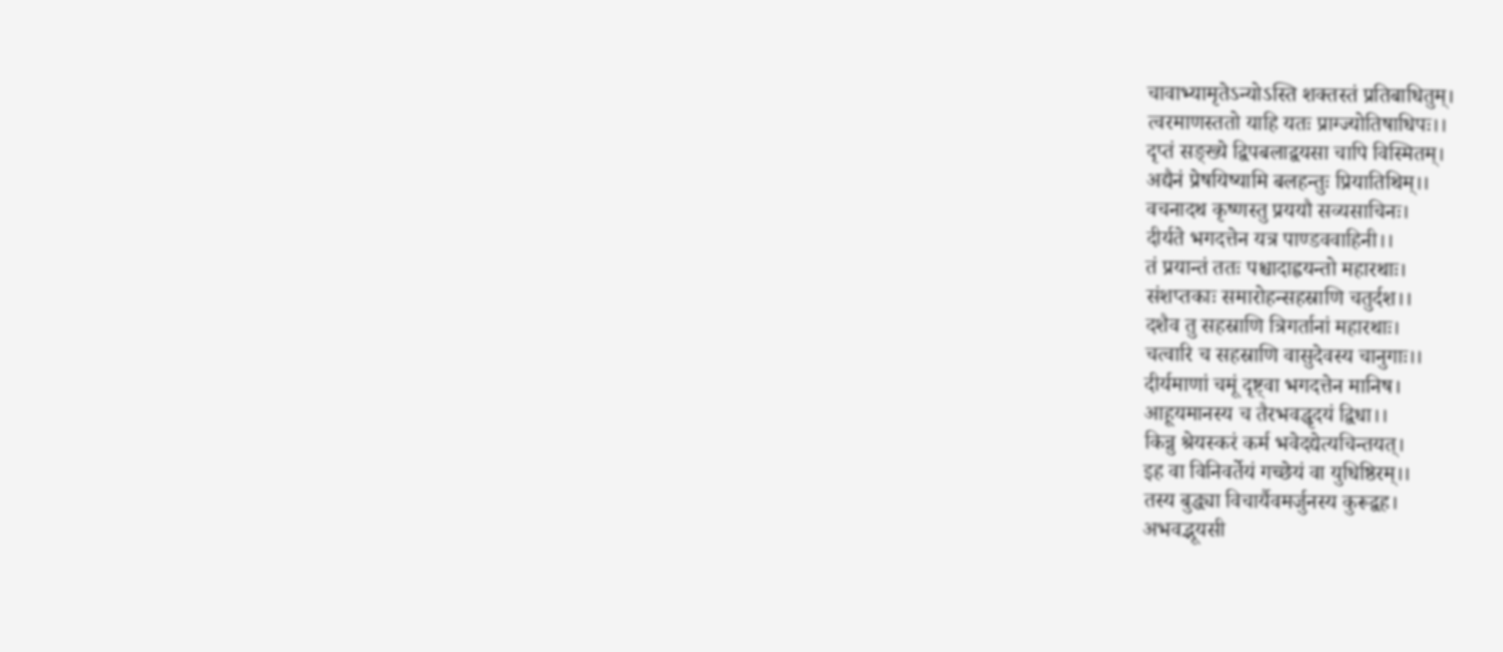चावाभ्यामृतेऽन्योऽस्ति शक्तस्तं प्रतिबाधितुम्।
त्वरमाणस्ततो याहि यतः प्राग्ज्योतिषाधिपः।।
दृप्तं सङ्ख्ये द्विपबलाद्वयसा चापि विस्मितम्।
अद्यैनं प्रेषयिष्यामि बलहन्तुः प्रियातिथिम्।।
वचनादथ कृष्णस्तु प्रययौ सव्यसाचिनः।
दीर्यते भगदत्तेन यत्र पाण्डववाहिनी।।
तं प्रयान्तं ततः पश्चादाह्वयन्तो महारथाः।
संशप्तकाः समारोहन्सहस्राणि चतुर्दश।।
दशैव तु सहस्राणि त्रिगर्तानां महारथाः।
चत्वारि च सहस्राणि वासुदेवस्य चानुगाः।।
दीर्यमाणां चमूं दृष्ट्वा भगदत्तेन मानिष।
आहूयमानस्य च तैरभवद्धृदयं द्विधा।।
किन्नु श्रेयस्करं कर्म भवेदद्येत्यचिन्तयत्।
इह वा विनिवर्तेयं गच्छेयं वा युधिष्ठिरम्।।
तस्य बुद्ध्या विचार्यैवमर्जुनस्य कुरूद्वह।
अभवद्भूयसी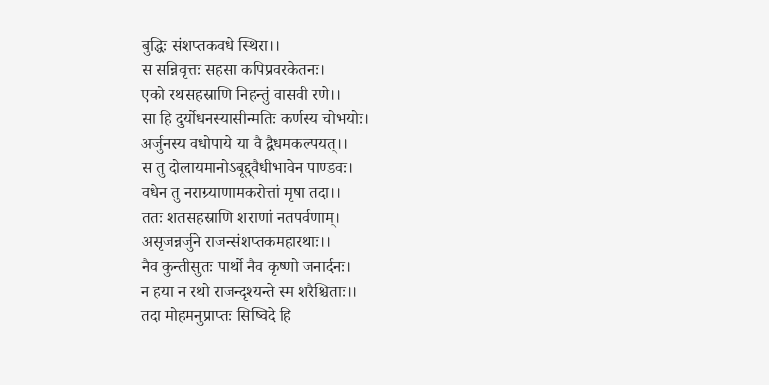बुद्धिः संशप्तकवधे स्थिरा।।
स सन्निवृत्तः सहसा कपिप्रवरकेतनः।
एको रथसहस्राणि निहन्तुं वासवी रणे।।
सा हि दुर्योधनस्यासीन्मतिः कर्णस्य चोभयोः।
अर्जुनस्य वधोपाये या वै द्वैधमकल्पयत्।।
स तु दोलायमानोऽबूद्द्वैधीभावेन पाण्डवः।
वधेन तु नराग्र्याणामकरोत्तां मृषा तदा।।
ततः शतसहस्राणि शराणां नतपर्वणाम्।
असृजन्नर्जुने राजन्संशप्तकमहारथाः।।
नैव कुन्तीसुतः पार्थो नैव कृष्णो जनार्दनः।
न हया न रथो राजन्दृश्यन्ते स्म शरैश्चिताः।।
तदा मोहमनुप्राप्तः सिष्विदे हि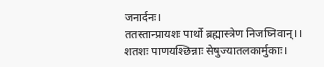जनार्दनः।
ततस्तान्प्रायशः पार्थो ब्रह्मास्त्रेण निजघ्निवान्।।
शतशः पाणयश्छिन्नाः सेषुज्यातलकार्मुकाः।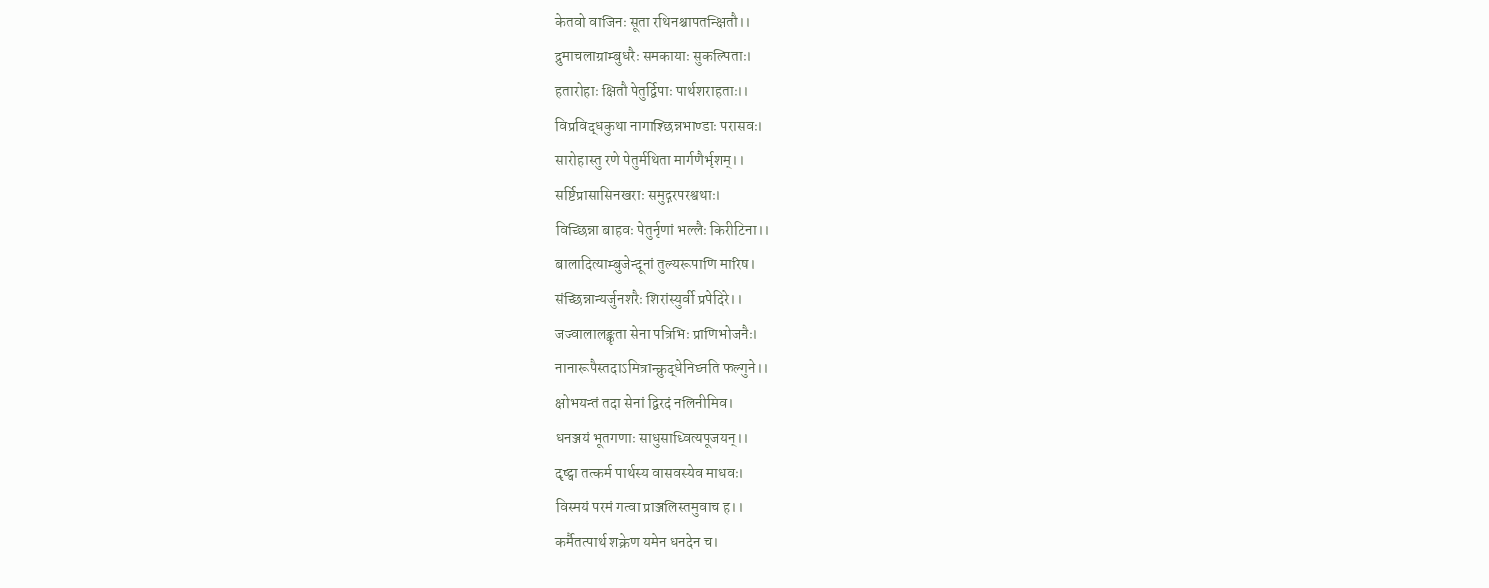केतवो वाजिनः सूता रथिनश्चापतन्क्षितौ।।
द्रुमाचलाग्राम्बुधरैः समकायाः सुकल्पिताः।
हतारोहाः क्षितौ पेतुर्द्विपाः पार्थशराहताः।।
विप्रविद्धकुथा नागाश्छिन्नभाण्डाः परासवः।
सारोहास्तु रणे पेतुर्मथिता मार्गणैर्भृशम्।।
सर्ष्टिप्रासासिनखराः समुद्गरपरश्वथाः।
विच्छिन्ना बाहवः पेतुर्नृणां भल्लैः किरीटिना।।
बालादित्याम्बुजेन्दूनां तुल्यरूपाणि मारिष।
संच्छिन्नान्यर्जुनशरैः शिरांस्युर्वी प्रपेदिरे।।
जज्वालालङ्कृता सेना पत्रिभिः प्राणिभोजनैः।
नानारूपैस्तदाऽमित्रान्क्रुद्धेनिघ्नति फल्गुने।।
क्षोभयन्तं तदा सेनां द्विरदं नलिनीमिव।
धनञ्जयं भूतगणाः साधुसाध्वित्यपूजयन्।।
दृष्ट्वा तत्कर्म पार्थस्य वासवस्येव माधवः।
विस्मयं परमं गत्वा प्राञ्जलिस्तमुवाच ह।।
कर्मैतत्पार्थ शक्रेण यमेन धनदेन च।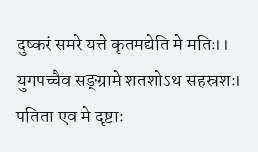दुष्करं समरे यत्ते कृतमद्येति मे मतिः।।
युगपच्चैव सङ्ग्रामे शतशोऽथ सहस्रशः।
पतिता एव मे दृष्टाः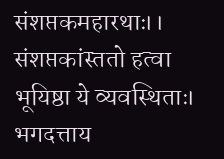संशप्तकमहारथाः।।
संशप्तकांस्ततो हत्वा भूयिष्ठा ये व्यवस्थिताः।
भगदत्ताय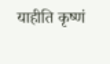याहीति कृष्णं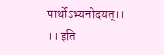पार्थोऽभ्यनोदयत्।।
।। इति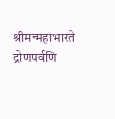श्रीमन्महाभारते द्रोणपर्वणि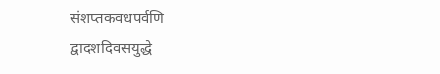संशप्तकवधपर्वणि
द्वादशदिवसयुद्धे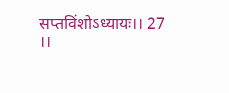सप्तविंशोऽध्यायः।। 27 ।।